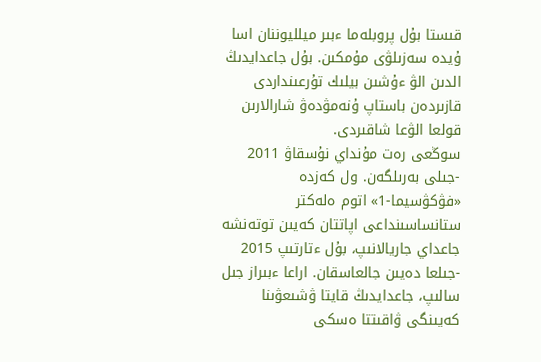قىستا بۇل پروبلەما ءبىر ميلليوننان اسا ۇيدە سەزىلۋى مۇمكىن. بۇل جاعدايدىڭ الدىن الۋ ءۇشىن بيلىك تۇرعىنداردى قازىردەن باستاپ ۇنەمۋدەۋ شارالارىن قولعا الۋعا شاقىردى.
سوڭعى رەت مۇنداي نۇسقاۋ 2011 -جىلى بەرىلگەن. ول كەزدە «فۋكۋسيما-1» اتوم ەلەكتر ستانساسىنداعى اپاتتان كەيىن توتەنشە جاعداي جاريالانىپ، بۇل ءتارتىپ 2015 -جىلعا دەيىن جالعاسقان. اراعا ءبىراز جىل سالىپ، جاعدايدىڭ قايتا ۋشىعۋىنا كەيىنگى ۋاقىتتا ەسكى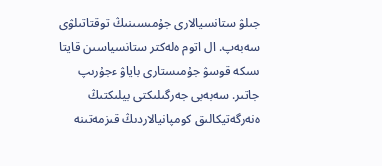جىلۋ ستانسيالارى جۇمىسىنىڭ توقتاتىلۋى سەبەپ. ال اتوم ەلەكتر ستانسياسىن قايتا ىسكە قوسۋ جۇمىستارى باياۋ ءجۇرىپ جاتىر. سەبەبى جەرگىلىكتى بيلىكتىڭ ەنەرگەتيكالىق كومپانيالاردىڭ قىزمەتىنە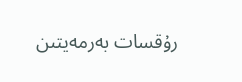رۇقسات بەرمەيتىن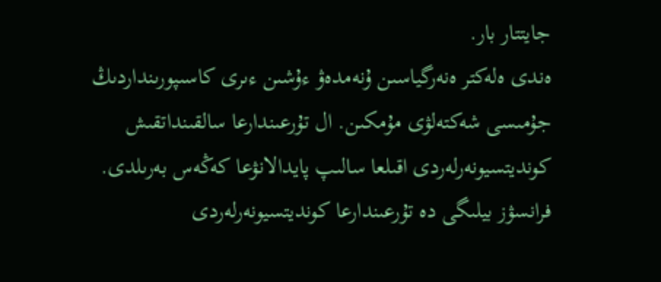جايتتار بار.
ەندى ەلەكتر ەنەرگياسىن ۇنەمدەۋ ءۇشىن ءىرى كاسىپورىنداردىڭ جۇمىسى شەكتەلۋى مۇمكىن. ال تۇرعىندارعا سالقىنداتقىش كونديتسيونەرلەردى اقىلعا سالىپ پايدالانۋعا كەڭەس بەرىلدى.
فرانسۋز بيلىگى دە تۇرعىندارعا كونديتسيونەرلەردى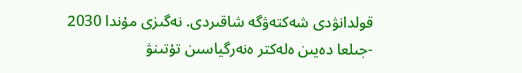قولدانۋدى شەكتەۋگە شاقىردى. نەگىزى مۇندا 2030 -جىلعا دەيىن ەلەكتر ەنەرگياسىن تۇتىنۋ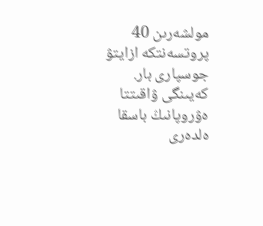مولشەرىن 40 پروتسەنتكە ازايتۋ جوسپارى بار. كەيىنگى ۋاقىتتا ەۋروپانىڭ باسقا ەلدەرى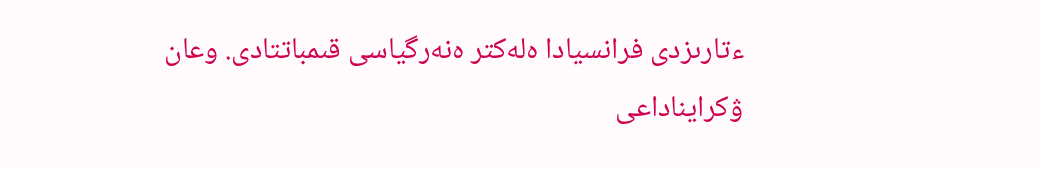ءتارىزدى فرانسيادا ەلەكتر ەنەرگياسى قىمباتتادى. وعان ۋكرايناداعى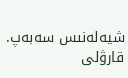شيەلەنىس سەبەپ. قارۋلى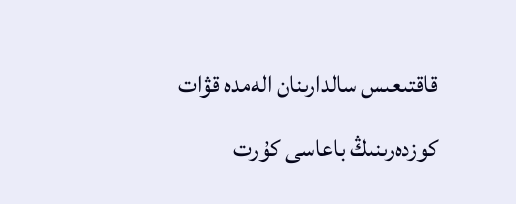قاقتىعىس سالدارىنان الەمدە قۋات كوزدەرىنىڭ باعاسى كۇرت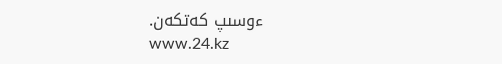ءوسىپ كەتكەن.
www.24.kz